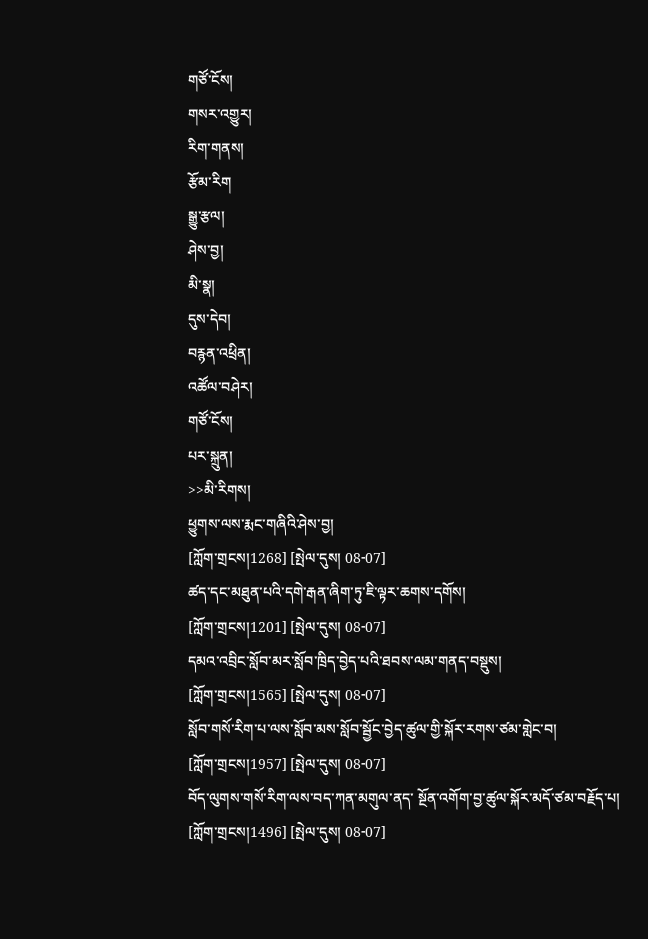གཙོ་ངོས།
གསར་འགྱུར།
རིག་གནས།
རྩོམ་རིག
སྒྱུ་རྩལ།
ཤེས་བྱ།
མི་སྣ།
དུས་དེབ།
བརྙན་འཕྲིན།
འཚོལ་བཤེར།
གཙོ་ངོས།
པར་སྐྲུན།
>>མི་རིགས།
ཕྱུགས་ལས་རྨང་གཞིའི་ཤེས་བྱ།
[ཀློག་གྲངས།1268] [སྤེལ་དུས། 08-07]
ཚད་དང་མཐུན་པའི་དགེ་རྒན་ཞིག་ཏུ་ཇི་ལྟར་ཆགས་དགོས།
[ཀློག་གྲངས།1201] [སྤེལ་དུས། 08-07]
དམའ་འབྲིང་སློབ་མར་སློབ་ཁྲིད་བྱེད་པའི་ཐབས་ལམ་གནད་བསྡུས།
[ཀློག་གྲངས།1565] [སྤེལ་དུས། 08-07]
སློབ་གསོ་རིག་པ་ལས་སློབ་མས་སློབ་སྦྱོང་བྱེད་ཚུལ་གྱི་སྐོར་རགས་ཙམ་གླེང་བ།
[ཀློག་གྲངས།1957] [སྤེལ་དུས། 08-07]
བོད་ལུགས་གསོ་རིག་ལས་བད་ཀན་མགུལ་ནད་ སྔོན་འགོག་བྱ་ཚུལ་སྐོར་མདོ་ཙམ་བརྗོད་པ།
[ཀློག་གྲངས།1496] [སྤེལ་དུས། 08-07]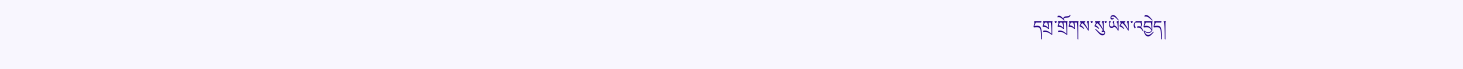དགྲ་གྲོགས་སུ་ཡིས་འབྱེད།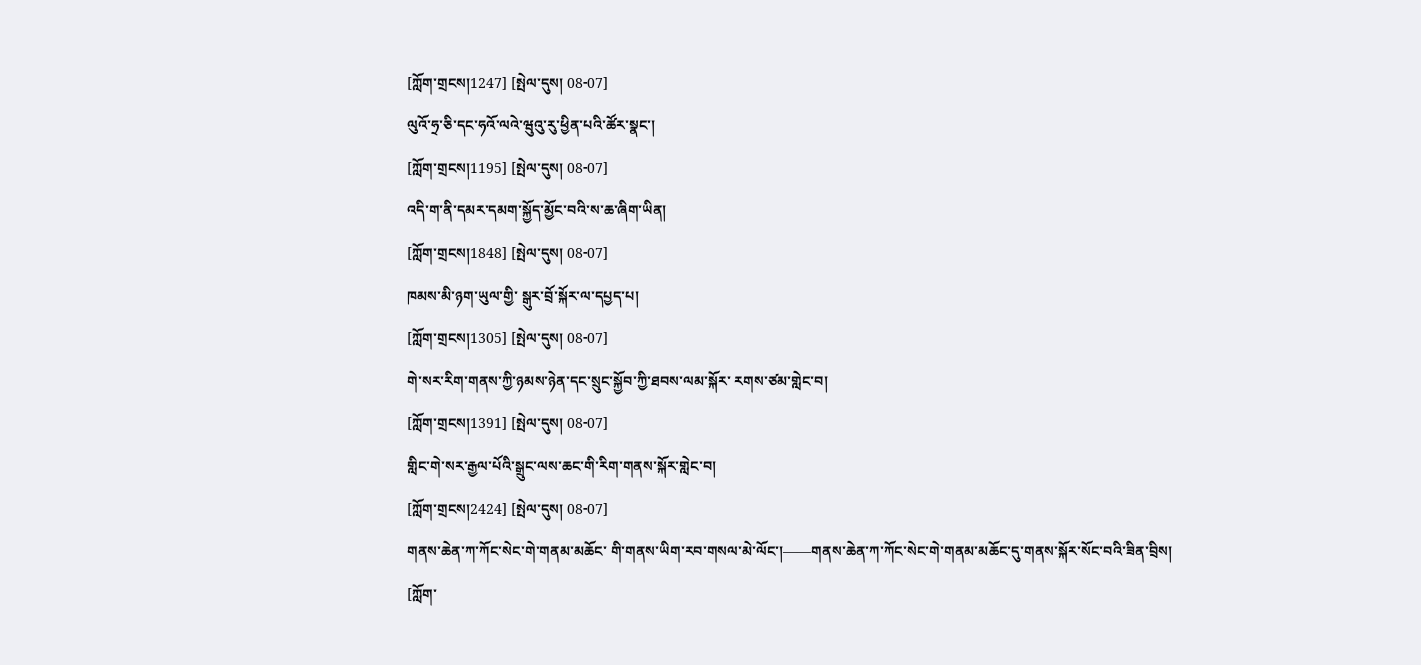[ཀློག་གྲངས།1247] [སྤེལ་དུས། 08-07]
ལུའོ་ཧྲ་ཅི་དང་ཧའོ་ལའེ་ཝུའུ་རུ་ཕྱིན་པའི་ཚོར་སྣང་།
[ཀློག་གྲངས།1195] [སྤེལ་དུས། 08-07]
འདི་ག་ནི་དམར་དམག་སྐྱོད་མྱོང་བའི་ས་ཆ་ཞིག་ཡིན།
[ཀློག་གྲངས།1848] [སྤེལ་དུས། 08-07]
ཁམས་མི་ཉག་ཡུལ་གྱི་ སྒུར་བྲོ་སྐོར་ལ་དཔྱད་པ།
[ཀློག་གྲངས།1305] [སྤེལ་དུས། 08-07]
གེ་སར་རིག་གནས་ཀྱི་ཉམས་ཉེན་དང་སྲུང་སྐྱོབ་ཀྱི་ཐབས་ལམ་སྐོར་ རགས་ཙམ་གླེང་བ།
[ཀློག་གྲངས།1391] [སྤེལ་དུས། 08-07]
གླིང་གེ་སར་རྒྱལ་པོའི་སྒྲུང་ལས་ཆང་གི་རིག་གནས་སྐོར་གླེང་བ།
[ཀློག་གྲངས།2424] [སྤེལ་དུས། 08-07]
གནས་ཆེན་ཀ་ཀོང་སེང་གེ་གནམ་མཆོང་ གི་གནས་ཡིག་རབ་གསལ་མེ་ལོང་།——གནས་ཆེན་ཀ་ཀོང་སེང་གེ་གནམ་མཆོང་དུ་གནས་སྐོར་སོང་བའི་ཟིན་བྲིས།
[ཀློག་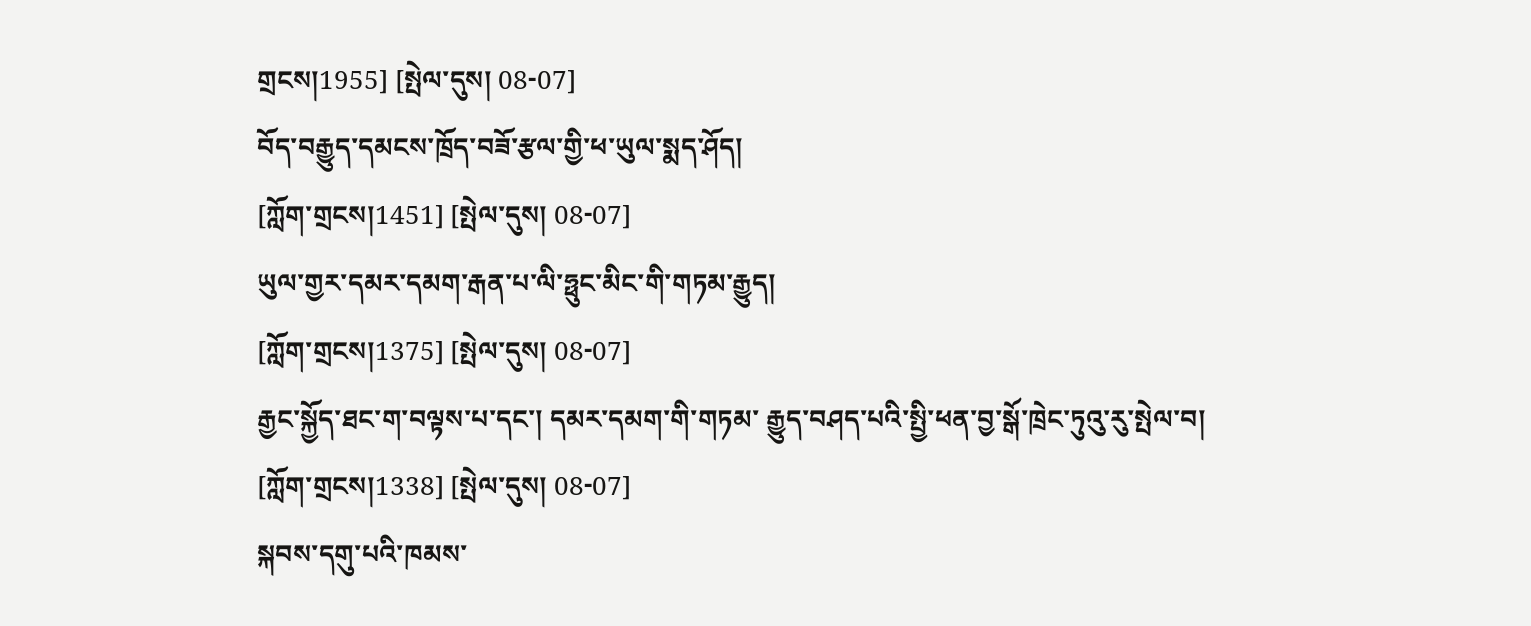གྲངས།1955] [སྤེལ་དུས། 08-07]
བོད་བརྒྱུད་དམངས་ཁྲོད་བཟོ་རྩལ་གྱི་ཕ་ཡུལ་སྨད་ཤོད།
[ཀློག་གྲངས།1451] [སྤེལ་དུས། 08-07]
ཡུལ་གྱར་དམར་དམག་རྒན་པ་ལི་ཧྥུང་མིང་གི་གཏམ་རྒྱུད།
[ཀློག་གྲངས།1375] [སྤེལ་དུས། 08-07]
རྒྱང་སྐྱོད་ཐང་ག་བལྟས་པ་དང་། དམར་དམག་གི་གཏམ་ རྒྱུད་བཤད་པའི་སྤྱི་ཕན་བྱ་སྒོ་ཁྲེང་ཏུའུ་རུ་སྤེལ་བ།
[ཀློག་གྲངས།1338] [སྤེལ་དུས། 08-07]
སྐབས་དགུ་པའི་ཁམས་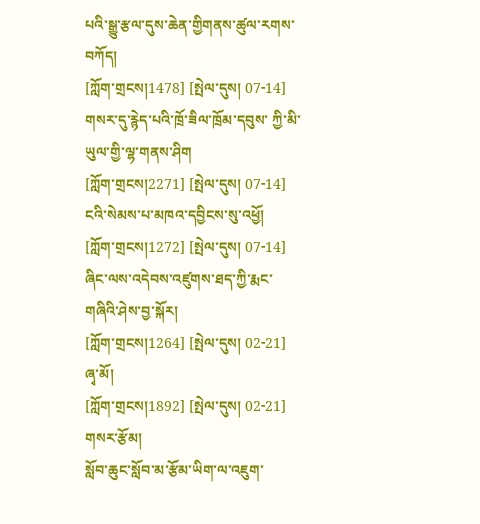པའི་སྒྱུ་རྩལ་དུས་ཆེན་གྱིགནས་ཚུལ་རགས་བཀོད།
[ཀློག་གྲངས།1478] [སྤེལ་དུས། 07-14]
གསར་དུ་རྙེད་པའི་ཁྲོ་ཟིལ་ཁྲོམ་དབུས་ ཀྱི་མི་ཡུལ་གྱི་ལྷ་གནས་ཤིག
[ཀློག་གྲངས།2271] [སྤེལ་དུས། 07-14]
ངའི་སེམས་པ་མཁའ་དབྱིངས་སུ་འཕྱོ།
[ཀློག་གྲངས།1272] [སྤེལ་དུས། 07-14]
ཞིང་ལས་འདེབས་འཛུགས་ཐད་ཀྱི་རྨང་གཞིའི་ཤེས་བྱ་སྐོར།
[ཀློག་གྲངས།1264] [སྤེལ་དུས། 02-21]
ཞྭ་མོ།
[ཀློག་གྲངས།1892] [སྤེལ་དུས། 02-21]
གསར་རྩོམ།
སློབ་ཆུང་སློབ་མ་རྩོམ་ཡིག་ལ་འཇུག་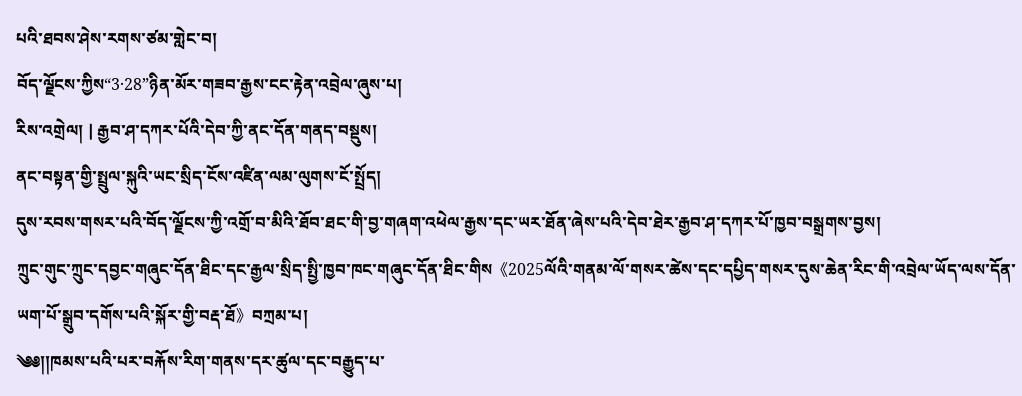པའི་ཐབས་ཤེས་རགས་ཙམ་གླེང་བ།
བོད་ལྗོངས་ཀྱིས“3·28”ཉིན་མོར་གཟབ་རྒྱས་ངང་རྟེན་འབྲེལ་ཞུས་པ།
རིས་འགྲེལ། | རྒྱབ་ཤ་དཀར་པོའི་དེབ་ཀྱི་ནང་དོན་གནད་བསྡུས།
ནང་བསྟན་གྱི་སྤྲུལ་སྐུའི་ཡང་སྲིད་ངོས་འཛིན་ལམ་ལུགས་ངོ་སྤྲོད།
དུས་རབས་གསར་པའི་བོད་ལྗོངས་ཀྱི་འགྲོ་བ་མིའི་ཐོབ་ཐང་གི་བྱ་གཞག་འཕེལ་རྒྱས་དང་ཡར་ཐོན་ཞེས་པའི་དེབ་ཐེར་རྒྱབ་ཤ་དཀར་པོ་ཁྱབ་བསྒྲགས་བྱས།
ཀྲུང་གུང་ཀྲུང་དབྱང་གཞུང་དོན་ཐིང་དང་རྒྱལ་སྲིད་སྤྱི་ཁྱབ་ཁང་གཞུང་དོན་ཐིང་གིས《2025ལོའི་གནམ་ལོ་གསར་ཚེས་དང་དཔྱིད་གསར་དུས་ཆེན་རིང་གི་འབྲེལ་ཡོད་ལས་དོན་ཡག་པོ་སྒྲུབ་དགོས་པའི་སྐོར་གྱི་བརྡ་ཐོ》བཀྲམ་པ།
༄༅།།ཁམས་པའི་པར་བརྐོས་རིག་གནས་དར་ཚུལ་དང་བརྒྱུད་པ་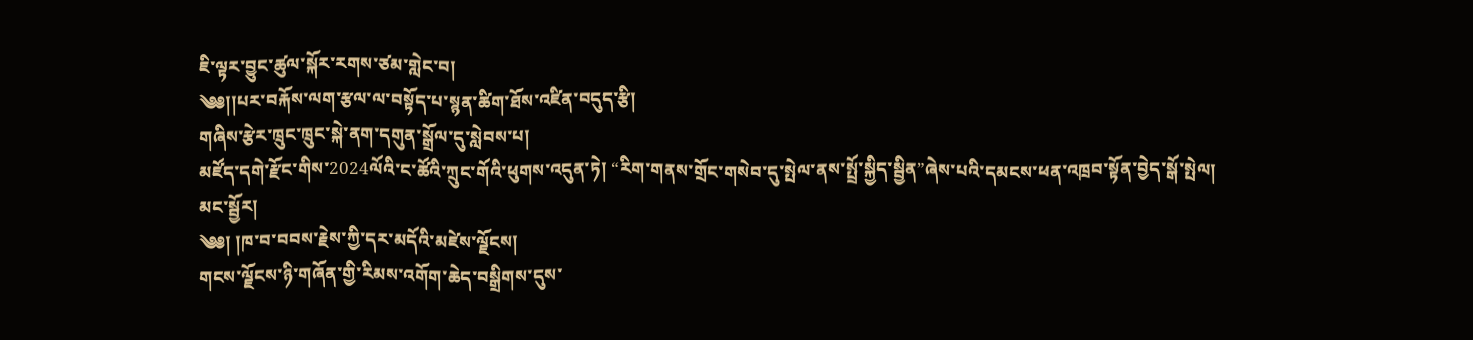ཇི་ལྟར་བྱུང་ཚུལ་སྐོར་རགས་ཙམ་གླེང་བ།
༄༅།།པར་བརྐོས་ལག་རྩལ་ལ་བསྟོད་པ་སྙན་ཚིག་ཐོས་འཛིན་བདུད་རྩི།
གཞིས་རྩེར་ཁྲུང་ཁྲུང་སྐེ་ནག་དགུན་སྒྲོལ་དུ་སླེབས་པ།
མཛོད་དགེ་རྫོང་གིས་2024ལོའི་ང་ཚོའི་ཀྲུང་གོའི་ཕུགས་འདུན་ཏེ། “རིག་གནས་གྲོང་གསེབ་དུ་སྤེལ་ནས་སྤྲོ་སྐྱིད་སྦྱིན”ཞེས་པའི་དམངས་ཕན་འཁྲབ་སྟོན་བྱེད་སྒོ་སྤེལ།
མང་སྦྱོར།
༄༅། །ཁ་བ་བབས་རྗེས་ཀྱི་དར་མདོའི་མཛེས་ལྗོངས།
གངས་ལྗོངས་ཉི་གཞོན་གྱི་རིམས་འགོག་ཆེད་བསྒྲིགས་དུས་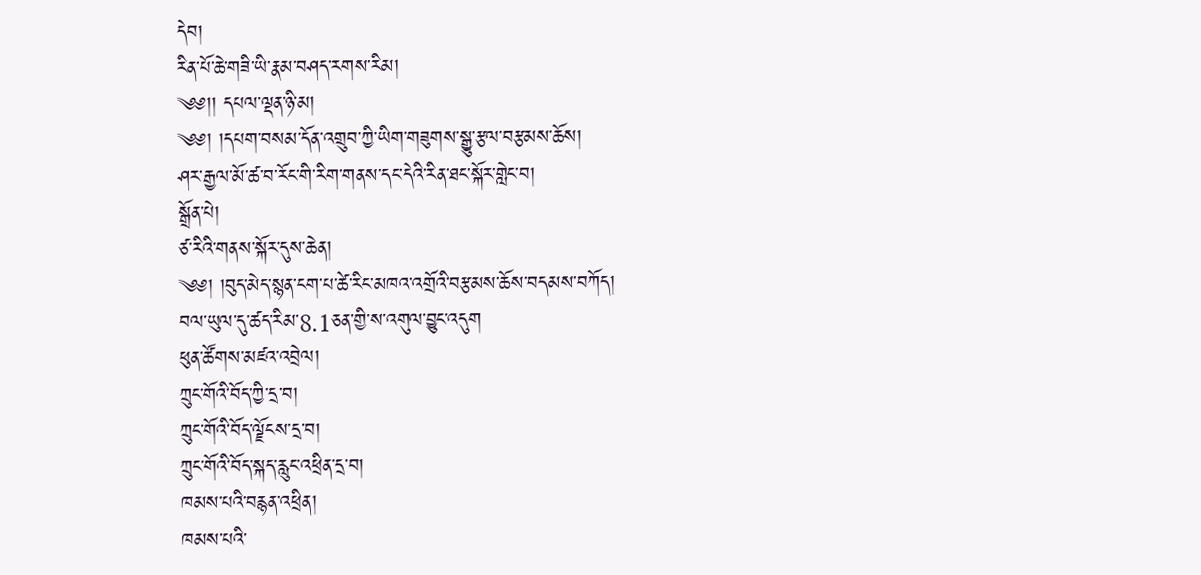དེབ།
རིན་པོ་ཆེ་གཟི་ཡི་རྣམ་བཤད་རགས་རིམ།
༄༅།། དཔལ་ལྡན་ཉི་མ།
༄༅། །དཔག་བསམ་དོན་འགྲུབ་ཀྱི་ཡིག་གཟུགས་སྒྱུ་རྩལ་བརྩམས་ཆོས།
ཤར་རྒྱལ་མོ་ཚ་བ་རོང་གི་རིག་གནས་དང་དེའི་རིན་ཐང་སྐོར་གླེང་བ།
སྒྲོན་པེ།
ཙ་རིའི་གནས་སྐོར་དུས་ཆེན།
༄༅། །བུད་མེད་སྙན་ངག་པ་ཚེ་རིང་མཁའ་འགྲོའི་བརྩམས་ཆོས་བདམས་བཀོད།
བལ་ཡུལ་དུ་ཚད་རིམ་8.1ཅན་གྱི་ས་འགུལ་བྱུང་འདུག
ཕུན་ཚོགས་མཛའ་འབྲེལ།
ཀྲུང་གོའི་བོད་ཀྱི་དྲ་བ།
ཀྲུང་གོའི་བོད་ལྗོངས་དྲ་བ།
ཀྲུང་གོའི་བོད་སྐད་རླུང་འཕྲིན་དྲ་བ།
ཁམས་པའི་བརྙན་འཕྲིན།
ཁམས་པའི་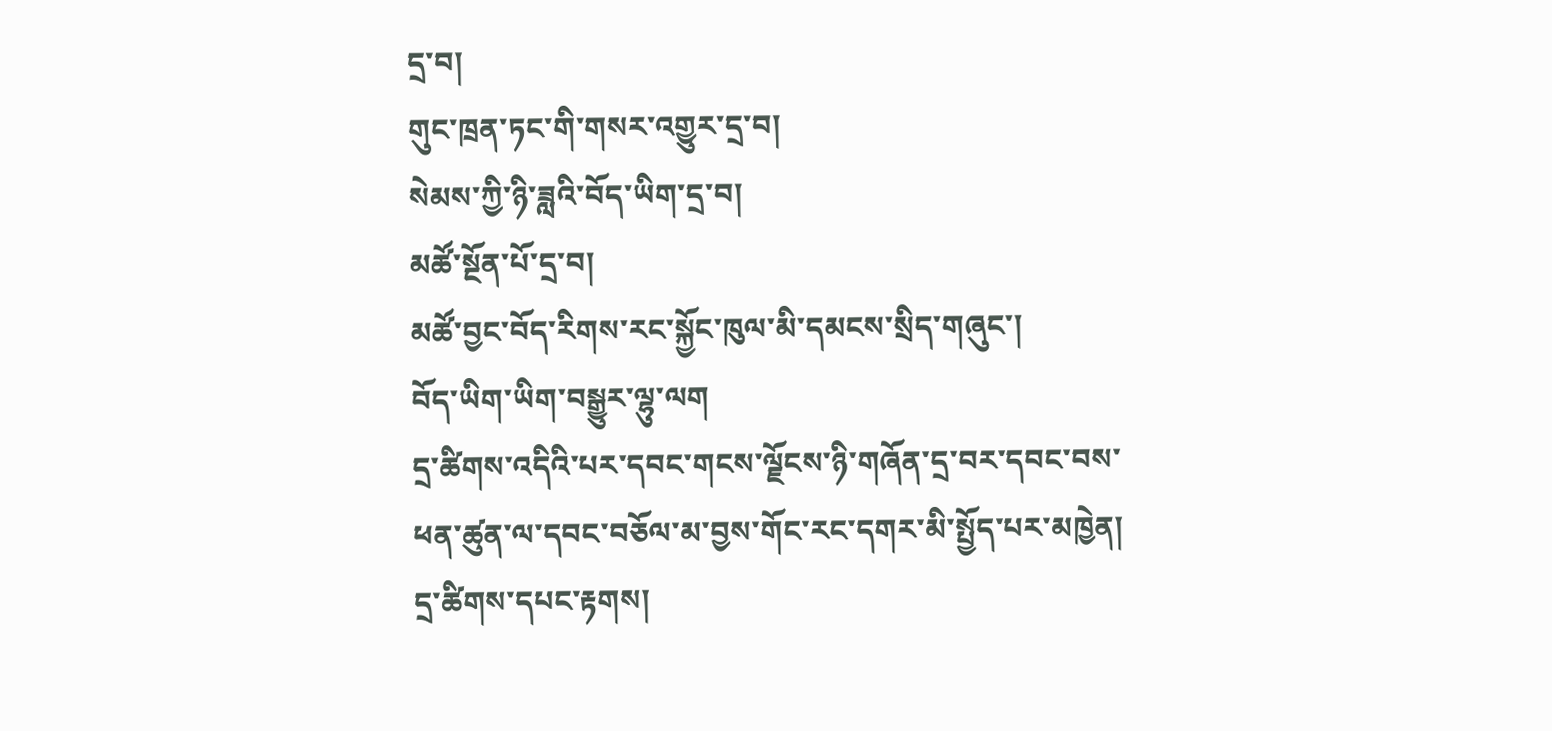དྲ་བ།
གུང་ཁྲན་ཏང་གི་གསར་འགྱུར་དྲ་བ།
སེམས་ཀྱི་ཉི་ཟླའི་བོད་ཡིག་དྲ་བ།
མཚོ་སྔོན་པོ་དྲ་བ།
མཚོ་བྱང་བོད་རིགས་རང་སྐྱོང་ཁུལ་མི་དམངས་སྲིད་གཞུང་།
བོད་ཡིག་ཡིག་བསྒྱུར་ལྷུ་ལག
དྲ་ཚིགས་འདིའི་པར་དབང་གངས་ལྗོངས་ཉི་གཞོན་དྲ་བར་དབང་བས་ཕན་ཚུན་ལ་དབང་བཅོལ་མ་བྱས་གོང་རང་དགར་མི་སྤྱོད་པར་མཁྱེན།
དྲ་ཚིགས་དཔང་རྟགས།